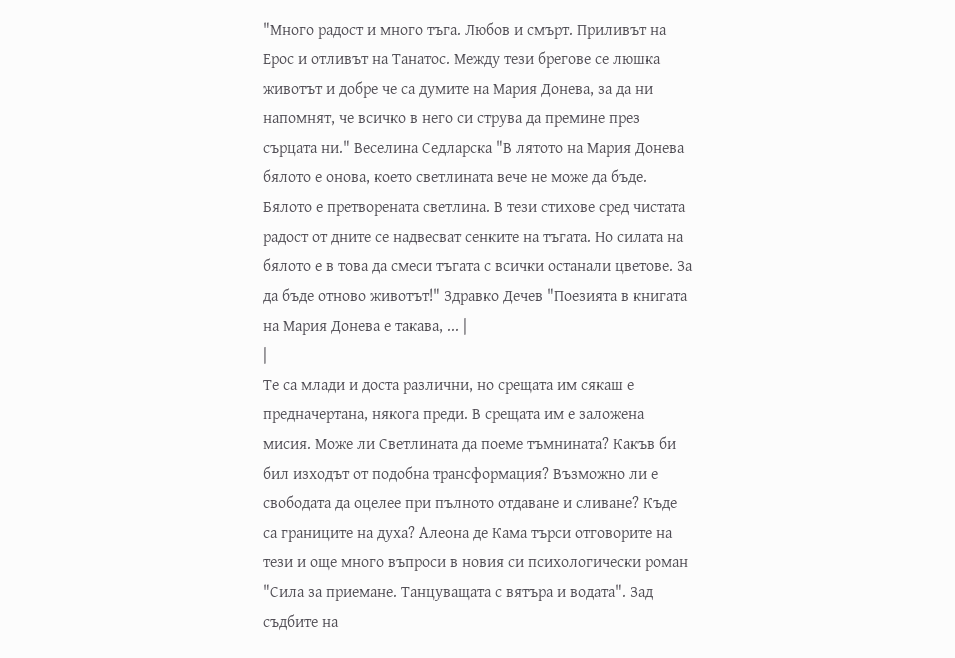"Много радост и много тъга. Любов и смърт. Приливът на Ерос и отливът на Танатос. Между тези брегове се люшка животът и добре че са думите на Мария Донева, за да ни напомнят, че всичко в него си струва да премине през сърцата ни." Веселина Седларска "В лятото на Мария Донева бялото е онова, което светлината вече не може да бъде. Бялото е претворената светлина. В тези стихове сред чистата радост от дните се надвесват сенките на тъгата. Но силата на бялото е в това да смеси тъгата с всички останали цветове. За да бъде отново животът!" Здравко Дечев "Поезията в книгата на Мария Донева е такава, ... |
|
Те са млади и доста различни, но срещата им сякаш е предначертана, някога преди. В срещата им е заложена мисия. Може ли Светлината да поеме тъмнината? Какъв би бил изходът от подобна трансформация? Възможно ли е свободата да оцелее при пълното отдаване и сливане? Къде са границите на духа? Алеона де Кама търси отговорите на тези и още много въпроси в новия си психологически роман "Сила за приемане. Танцуващата с вятъра и водата". Зад съдбите на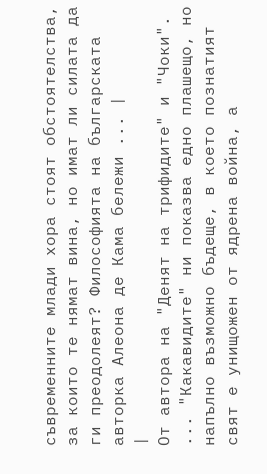съвременните млади хора стоят обстоятелства, за които те нямат вина, но имат ли силата да ги преодолеят? Философията на българската авторка Алеона де Кама бележи ... |
|
От автора на "Денят на трифидите" и "Чоки". ... "Какавидите" ни показва едно плашещо, но напълно възможно бъдеще, в което познатият свят е унищожен от ядрена война, а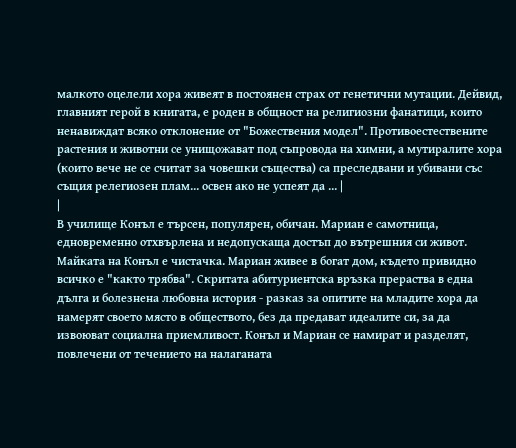малкото оцелели хора живеят в постоянен страх от генетични мутации. Дейвид, главният герой в книгата, е роден в общност на религиозни фанатици, които ненавиждат всяко отклонение от "Божествения модел". Противоестествените растения и животни се унищожават под съпровода на химни, а мутиралите хора (които вече не се считат за човешки същества) са преследвани и убивани със същия релегиозен плам... освен ако не успеят да ... |
|
В училище Конъл е търсен, популярен, обичан. Мариан е самотница, едновременно отхвърлена и недопускаща достъп до вътрешния си живот. Майката на Конъл е чистачка. Мариан живее в богат дом, където привидно всичко е "както трябва". Скритата абитуриентска връзка прераства в една дълга и болезнена любовна история - разказ за опитите на младите хора да намерят своето място в обществото, без да предават идеалите си, за да извоюват социална приемливост. Конъл и Мариан се намират и разделят, повлечени от течението на налаганата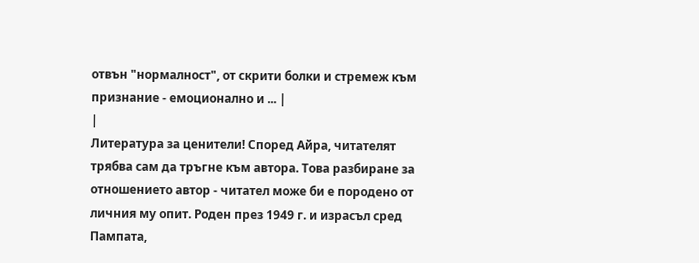отвън "нормалност", от скрити болки и стремеж към признание - емоционално и ... |
|
Литература за ценители! Според Айра, читателят трябва сам да тръгне към автора. Това разбиране за отношението автор - читател може би е породено от личния му опит. Роден през 1949 г. и израсъл сред Пампата,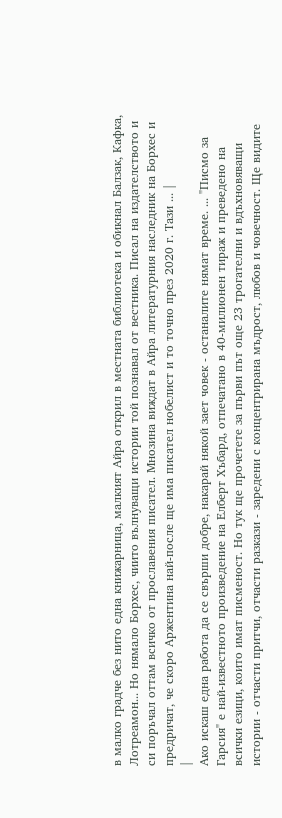в малко градче без нито една книжарница, малкият Айра открил в местната библиотека и обикнал Балзак, Кафка, Лотреамон... Но нямало Борхес, чиито вълнуващи истории той познавал от вестника. Писал на издателството и си поръчал оттам всичко от прославения писател. Мнозина виждат в Айра литературния наследник на Борхес и предричат, че скоро Аржентина най-после ще има писател нобелист и то точно през 2020 г. Тази ... |
|
Ако искаш една работа да се свърши добре, накарай някой зает човек - останалите нямат време. ... "Писмо за Гарсия" е най-известното произведение на Елберт Хъбард, отпечатано в 40-милионен тираж и преведено на всички езици, които имат писменост. Но тук ще прочетете за първи път още 23 трогателни и вдъхновяващи истории - отчасти притчи, отчасти разкази - заредени с концентрирана мъдрост, любов и човечност. Ще видите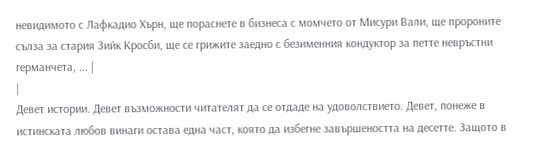невидимото с Лафкадио Хърн, ще пораснете в бизнеса с момчето от Мисури Вали, ще пророните сълза за стария Зийк Кросби, ще се грижите заедно с безименния кондуктор за петте невръстни германчета, ... |
|
Девет истории. Девет възможности читателят да се отдаде на удоволствието. Девет, понеже в истинската любов винаги остава една част, която да избегне завършеността на десетте. Защото в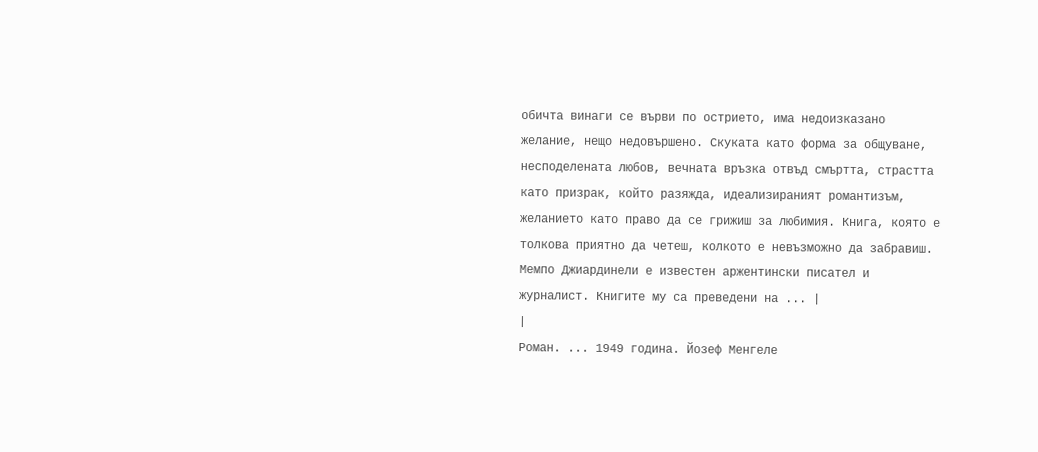обичта винаги се върви по острието, има недоизказано желание, нещо недовършено. Скуката като форма за общуване, несподелената любов, вечната връзка отвъд смъртта, страстта като призрак, който разяжда, идеализираният романтизъм, желанието като право да се грижиш за любимия. Книга, която е толкова приятно да четеш, колкото е невъзможно да забравиш. Мемпо Джиардинели е известен аржентински писател и журналист. Книгите му са преведени на ... |
|
Роман. ... 1949 година. Йозеф Менгеле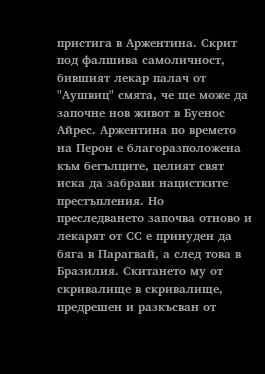пристига в Аржентина. Скрит под фалшива самоличност, бившият лекар палач от "Аушвиц" смята, че ще може да започне нов живот в Буенос Айрес. Аржентина по времето на Перон е благоразположена към бегълците, целият свят иска да забрави нацистките престъпления. Но преследването започва отново и лекарят от СС е принуден да бяга в Парагвай, а след това в Бразилия. Скитането му от скривалище в скривалище, предрешен и разкъсван от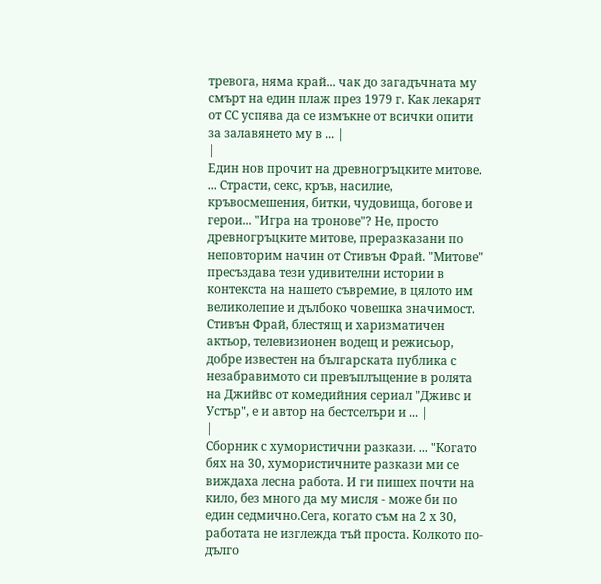тревога, няма край... чак до загадъчната му смърт на един плаж през 1979 г. Как лекарят от СС успява да се измъкне от всички опити за залавянето му в ... |
|
Един нов прочит на древногръцките митове. ... Страсти, секс, кръв, насилие, кръвосмешения, битки, чудовища, богове и герои... "Игра на тронове"? Не, просто древногръцките митове, преразказани по неповторим начин от Стивън Фрай. "Митове" пресъздава тези удивителни истории в контекста на нашето съвремие, в цялото им великолепие и дълбоко човешка значимост. Стивън Фрай, блестящ и харизматичен актьор, телевизионен водещ и режисьор, добре известен на българската публика с незабравимото си превъплъщение в ролята на Джийвс от комедийния сериал "Дживс и Устър", е и автор на бестселъри и ... |
|
Сборник с хумористични разкази. ... "Когато бях на 30, хумористичните разкази ми се виждаха лесна работа. И ги пишех почти на кило, без много да му мисля - може би по един седмично.Сега, когато съм на 2 х 30, работата не изглежда тъй проста. Колкото по-дълго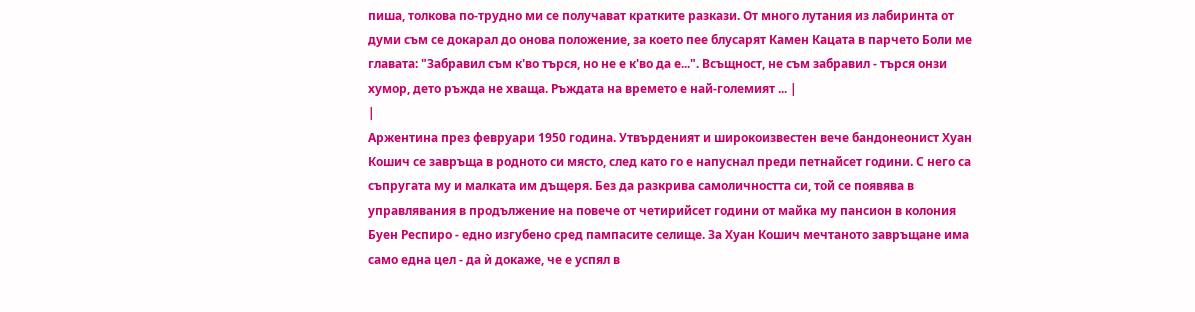пиша, толкова по-трудно ми се получават кратките разкази. От много лутания из лабиринта от думи съм се докарал до онова положение, за което пее блусарят Камен Кацата в парчето Боли ме главата: "Забравил съм к'во търся, но не е к'во да е...". Всъщност, не съм забравил - търся онзи хумор, дето ръжда не хваща. Ръждата на времето е най-големият ... |
|
Аржентина през февруари 1950 година. Утвърденият и широкоизвестен вече бандонеонист Хуан Кошич се завръща в родното си място, след като го е напуснал преди петнайсет години. С него са съпругата му и малката им дъщеря. Без да разкрива самоличността си, той се появява в управлявания в продължение на повече от четирийсет години от майка му пансион в колония Буен Респиро - едно изгубено сред пампасите селище. За Хуан Кошич мечтаното завръщане има само една цел - да ѝ докаже, че е успял в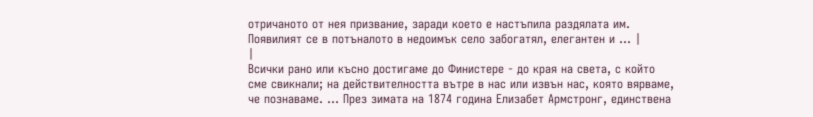отричаното от нея призвание, заради което е настъпила раздялата им. Появилият се в потъналото в недоимък село забогатял, елегантен и ... |
|
Всички рано или късно достигаме до Финистере - до края на света, с който сме свикнали; на действителността вътре в нас или извън нас, която вярваме, че познаваме. ... През зимата на 1874 година Елизабет Армстронг, единствена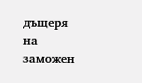дъщеря на заможен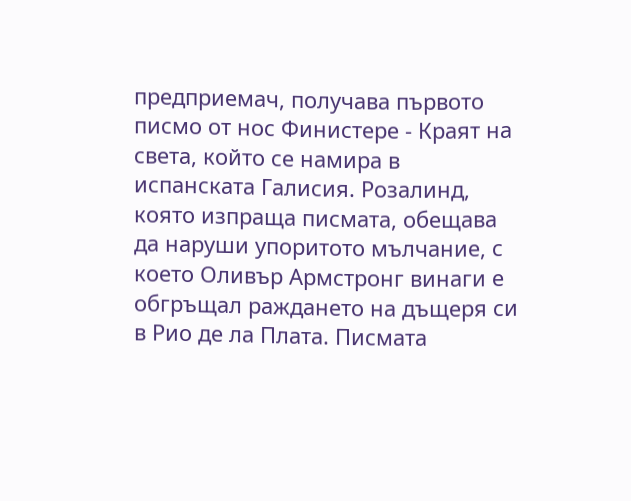предприемач, получава първото писмо от нос Финистере - Краят на света, който се намира в испанската Галисия. Розалинд, която изпраща писмата, обещава да наруши упоритото мълчание, с което Оливър Армстронг винаги е обгръщал раждането на дъщеря си в Рио де ла Плата. Писмата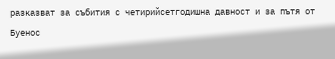разказват за събития с четирийсетгодишна давност и за пътя от Буенос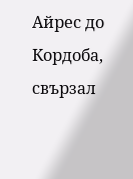Айрес до Кордоба, свързал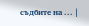съдбите на ... |